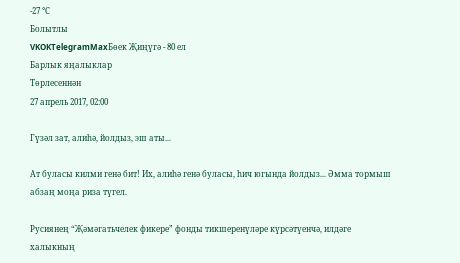-27 °С
Болытлы
VKOKTelegramMaxБөек Җиңүгә - 80 ел
Барлык яңалыклар
Төрлесеннән
27 апрель 2017, 02:00

Гүзәл зат, алиһә, йолдыз, эш аты...

Ат буласы килми генә бит! Их, алиһә генә буласы, һич югында йолдыз... Әмма тормыш абзаң моңа риза түгел.

Русиянең “Җәмәгатьчелек фикере” фонды тикшеренүләре күрсәтүенчә, илдәге халыкның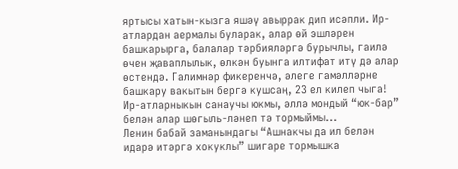яртысы хатын-кызга яшәү авыррак дип исәпли. Ир-атлардан аермалы буларак, алар өй эшләрен башкарырга, балалар тәрбияләргә бурычлы, гаилә өчен җаваплылык, өлкән буынга илтифат итү дә алар өстендә. Галимнәр фикеренчә, әлеге гамәлләрне башкару вакытын бергә кушсаң, 23 ел килеп чыга! Ир-атларныкын санаучы юкмы, әллә мондый “юк-бар” белән алар шөгыль-ләнеп тә тормыймы...
Ленин бабай заманындагы “Ашнакчы да ил белән идарә итәргә хокуклы” шигаре тормышка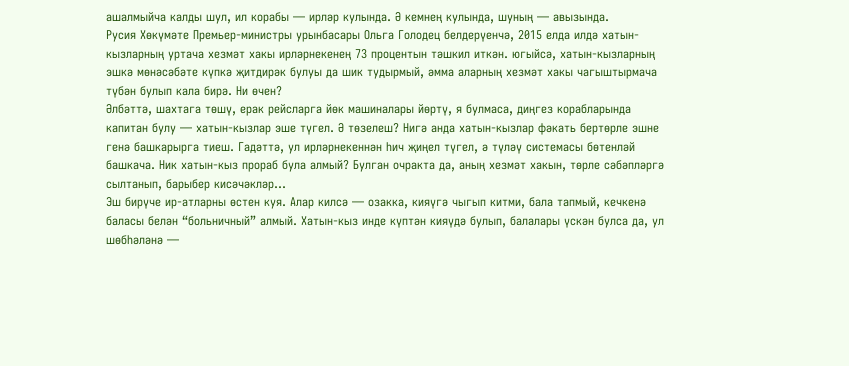ашалмыйча калды шул, ил корабы — ирләр кулында. Ә кемнең кулында, шуның — авызында.
Русия Хөкүмәте Премьер-министры урынбасары Ольга Голодец белдерүенчә, 2015 елда илдә хатын-кызларның уртача хезмәт хакы ирләрнекенең 73 процентын тәшкил иткән. югыйсә, хатын-кызларның эшкә мөнәсәбәте күпкә җитдирәк булуы да шик тудырмый, әмма аларның хезмәт хакы чагыштырмача түбән булып кала бирә. Ни өчен?
Әлбәттә, шахтага төшү, ерак рейсларга йөк машиналары йөртү, я булмаса, диңгез корабларында капитан булу — хатын-кызлар эше түгел. Ә төзелеш? Нигә анда хатын-кызлар фәкать бертөрле эшне генә башкарырга тиеш. Гадәттә, ул ирләрнекеннән һич җиңел түгел, ә түләү системасы бөтенләй башкача. Ник хатын-кыз прораб була алмый? Булган очракта да, аның хезмәт хакын, төрле сәбәпләргә сылтанып, барыбер кисәчәкләр...
Эш бирүче ир-атларны өстен куя. Алар килсә — озакка, кияүгә чыгып китми, бала тапмый, кечкенә баласы белән “больничный” алмый. Хатын-кыз инде күптән кияүдә булып, балалары үскән булса да, ул шөбһәләнә —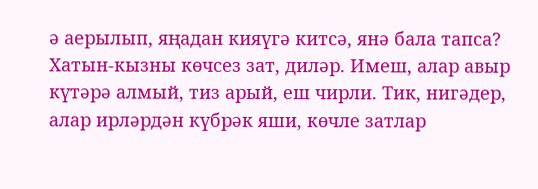ә аерылып, яңадан кияүгә китсә, янә бала тапса?
Хатын-кызны көчсез зат, диләр. Имеш, алар авыр күтәрә алмый, тиз арый, еш чирли. Тик, нигәдер, алар ирләрдән күбрәк яши, көчле затлар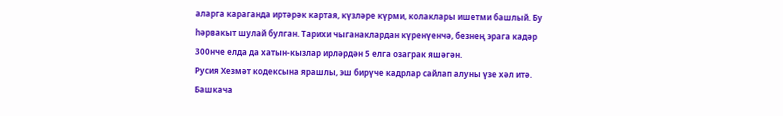аларга караганда иртәрәк картая, күзләре күрми, колаклары ишетми башлый. Бу һәрвакыт шулай булган. Тарихи чыганаклардан күренүенчә, безнең эрага кадәр 300нче елда да хатын-кызлар ирләрдән 5 елга озаграк яшәгән.
Русия Хезмәт кодексына ярашлы, эш бирүче кадрлар сайлап алуны үзе хәл итә. Башкача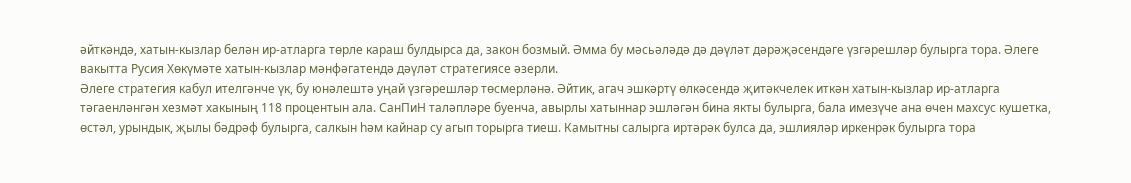әйткәндә, хатын-кызлар белән ир-атларга төрле караш булдырса да, закон бозмый. Әмма бу мәсьәләдә дә дәүләт дәрәҗәсендәге үзгәрешләр булырга тора. Әлеге вакытта Русия Хөкүмәте хатын-кызлар мәнфәгатендә дәүләт стратегиясе әзерли.
Әлеге стратегия кабул ителгәнче үк, бу юнәлештә уңай үзгәрешләр төсмерләнә. Әйтик, агач эшкәртү өлкәсендә җитәкчелек иткән хатын-кызлар ир-атларга тәгаенләнгән хезмәт хакының 118 процентын ала. СанПиН таләпләре буенча, авырлы хатыннар эшләгән бина якты булырга, бала имезүче ана өчен махсус кушетка, өстәл, урындык, җылы бәдрәф булырга, салкын һәм кайнар су агып торырга тиеш. Камытны салырга иртәрәк булса да, эшлияләр иркенрәк булырга тора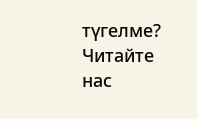түгелме?
Читайте нас